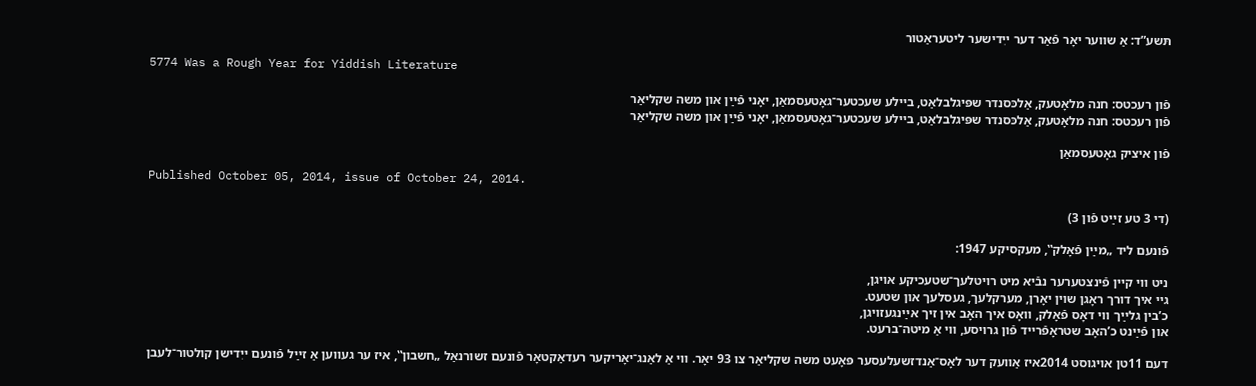תּשע”ד: אַ שווער יאָר פֿאַר דער ייִדישער ליטעראַטור

5774 Was a Rough Year for Yiddish Literature

פֿון רעכטס: חנה מלאָטעק, אַלכּסנדר שפּיגלבלאַט, ביילע שעכטער־גאָטעסמאַן, יאָני פֿײַן און משה שקליאַר
פֿון רעכטס: חנה מלאָטעק, אַלכּסנדר שפּיגלבלאַט, ביילע שעכטער־גאָטעסמאַן, יאָני פֿײַן און משה שקליאַר

פֿון איציק גאָטעסמאַן

Published October 05, 2014, issue of October 24, 2014.

(די 3 טע זײַט פֿון 3)

פֿונעם ליד „מײַן פֿאָלק‟, מעקסיקע 1947:

ניט ווי קיין פֿינצטערער נבֿיא מיט רויטלעך־שטעכיקע אויגן,
גיי איך דורך ראָגן שוין יאָרן, מערקלעך, געסלעך און שטעט.
כ’בין גלײַך ווי דאָס פֿאָלק, וואָס איך האָב אין זיך אײַנגעזויגן,
און פֿײַנט כ’האָב שטראָפֿרייד פֿון גרויסע, ווי אַ מיטה־ברעט.

דעם 11טן אויגוסט 2014איז אַוועק דער לאָס־אַנדזשעלעסער פּאָעט משה שקליאַר צו 93 יאָר. ווי אַ לאַנג־יאָריקער רעדאַקטאָר פֿונעם זשורנאַל „חשבון‟, איז ער געווען אַ זײַל פֿונעם ייִדישן קולטור־לעבן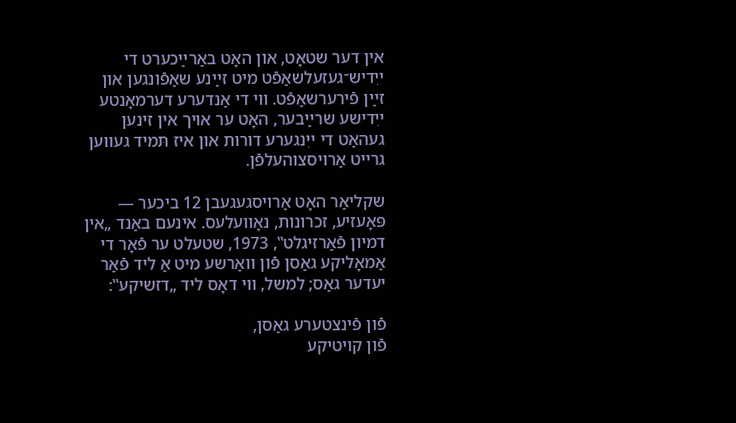אין דער שטאָט, און האָט באַרײַכערט די ייִדיש־געזעלשאַפֿט מיט זײַנע שאַפֿונגען און זײַן פֿירערשאַפֿט. ווי די אַנדערע דערמאָנטע ייִדישע שרײַבער, האָט ער אויך אין זינען געהאַט די ייִנגערע דורות און איז תּמיד געווען גרייט אַרויסצוהעלפֿן.

שקליאַר האָט אַרויסגעגעבן 12 ביכער — פּאָעזיע, זכרונות, נאָוועלעס. אינעם באַנד „אין דמיון פֿאַרזיגלט‟, 1973, שטעלט ער פֿאָר די אַמאָליקע גאַסן פֿון וואַרשע מיט אַ ליד פֿאַר יעדער גאַס; למשל, ווי דאָס ליד „דזשיקע‟:

פֿון פֿינצטערע גאַסן,
פֿון קויטיקע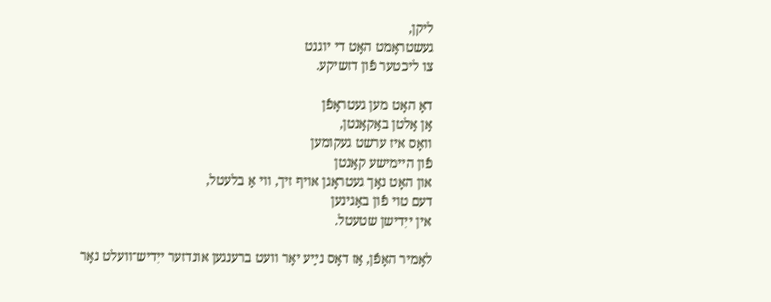ליקן,
געשטראָמט האָט די יוגנט
צו ליכטער פֿון דזשיקע.

דאָ האָט מען געטראָפֿן
אַן אַלטן באַקאַנטן,
וואָס איז ערשט געקומען
פֿון היימישע קאַנטן
און האָט נאָך געטראָגן אויף זיך, ווי אַ בלעטל,
דעם טוי פֿון באַגינען
אין ייִדישן שטעטל.

לאָמיר האָפֿן, אַז דאָס נײַע יאָר וועט ברענגען אונדזער ייִדיש־וועלט נאָר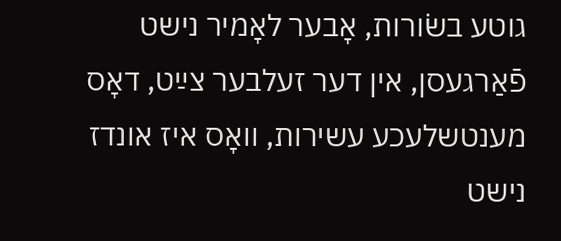גוטע בשׂורות, אָבער לאָמיר נישט פֿאַרגעסן, אין דער זעלבער צײַט, דאָס מענטשלעכע עשירות, וואָס איז אונדז נישט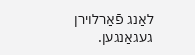לאַנג פֿאַרלוירן געגאַנגען.